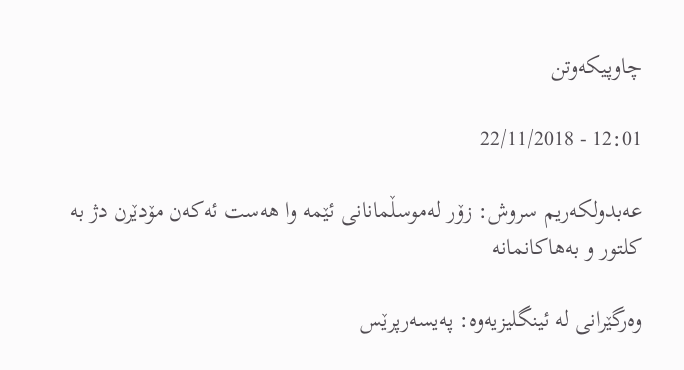چاوپیکەوتن

12:01 - 22/11/2018

عه‌بدولكه‌ریم سروش: زۆر له‌موسڵمانانی‌ ئێمه‌ وا هه‌ست ئه‌كه‌ن مۆدێرن دژ به‌ كلتور و به‌هاكانمانه‌‌

وه‌رگێرانی له‌ ئینگلیزیه‌وه‌: پەیسەرپرێس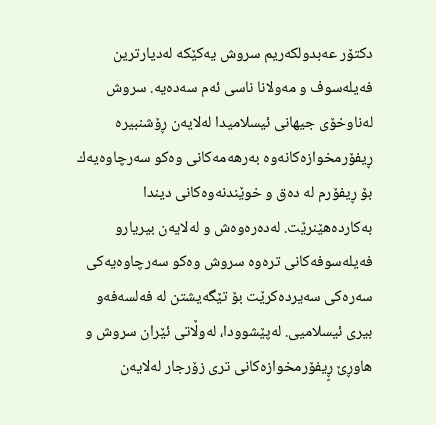دكتۆر عه‌بدولكه‌ریم سروش یه‌كێكه‌ له‌دیارترین فه‌یله‌سوف و مه‌ولانا ناسی‌ ئه‌م سه‌ده‌یه‌. سروش له‌ناوخۆی‌ جیهانی‌ ئیسلامیدا له‌لایه‌ن ڕۆشنبیره‌ ڕیفۆرمخوازه‌كانه‌وه‌ به‌رهه‌مه‌كانی‌ وه‌كو سه‌رچاوه‌یه‌ك بۆ ڕیفۆرم له‌ ده‌ق و خوێندنه‌وه‌كانی‌ دیندا به‌كارده‌هێنرێت. له‌ده‌ره‌وه‌ش و له‌لایه‌ن بیریارو فه‌یله‌سوفه‌كانی‌ تره‌وه‌ سروش وه‌كو سه‌رچاوه‌یه‌كی‌ سه‌ره‌كی‌ سه‌یرده‌كرێت بۆ تێگه‌یشتن له‌ فه‌لسه‌فه‌و بیری‌ ئیسلامیی‌. له‌پێشوودا، له‌وڵاتی‌ ئێران سروش و هاوڕێ ڕٍیفۆرمخوازه‌كانی‌ تری‌ زۆرجار له‌لایه‌ن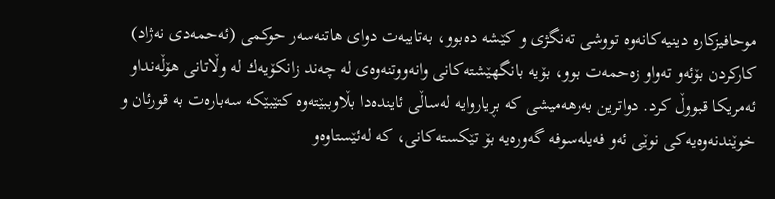موحافیزكاره‌ دینیه‌كانه‌وه‌ تووشی‌ ته‌نگژی‌ و كێشه‌ ده‌بوو، به‌تایبه‌ت دوای‌ هاتنه‌سه‌ر حوكمی‌ (ئه‌حمه‌دی‌ نه‌ژا‌د) كاركردن بۆئه‌و ته‌واو زه‌حمه‌ت بوو، بۆیه‌ بانگهێشته‌كانی‌ وانه‌ووتنه‌وه‌ی‌ له‌ چه‌ند زانكۆیه‌ك له‌ وڵاتانی‌ هۆڵه‌نداو ئه‌مریكا قبووڵ كرد. دواترین به‌رهه‌میشی‌ كه‌ بڕیاروایه‌ له‌ساڵی‌ ئاینده‌دا بڵاوببێته‌وه‌ كتێبێكه‌ سه‌باره‌ت به‌ قورئان و خوێندنه‌وه‌یه‌كی‌ نوێی‌ ئه‌و فه‌یله‌سوفه‌ گه‌وره‌یه‌ بۆ تێكسته‌كانی‌، كه‌ له‌ئێستاوه‌و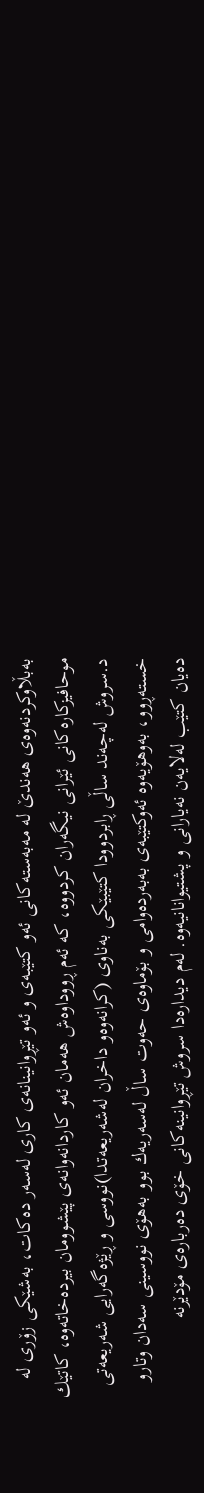به‌بڵاوكردنه‌وه‌ی‌ هه‌ندێ له‌ مه‌به‌سته‌كانی‌ ئه‌و كتێبه‌ی‌ و ئه‌و تێڕوانینانه‌ی‌ كاری‌ له‌سه‌ر ده‌كات، به‌شێكی‌ زۆری‌ له‌ موحافیزكاره‌كانی‌ ئێرانی‌ نیگه‌ران كردووه‌، كه‌ ئه‌م ڕووداوه‌ش هه‌مان ئه‌و كاردانه‌وانه‌ی‌ پێشوومان بیرده‌خاته‌وه‌، كاتێك د.سروش له‌چه‌ند ساڵی‌ ڕابردوودا كتێبێكی‌ به‌ناوی‌ (كرانه‌وه‌و داخران له‌شه‌ریعه‌تدا)نووسی‌ و ڕێژه‌گه‌رایی‌ شه‌ریعه‌تی‌ خسته‌ڕوو، به‌وهۆیه‌وه‌ ئه‌وكتێبه‌ی‌ به‌به‌رده‌وامی‌ و بۆماوه‌ی‌ حه‌وت ساڵ له‌سه‌ریه‌ك بوو به‌هۆی‌ نووسینی‌ سه‌دان وتارو ده‌یان كتێب له‌لایه‌ن نه‌یارانی‌ و پشتیوانانیه‌وه‌. له‌م دیداره‌دا سروش تێڕوانینه‌كانی‌ خۆی‌ ده‌رباره‌ی‌ مۆدێرنه‌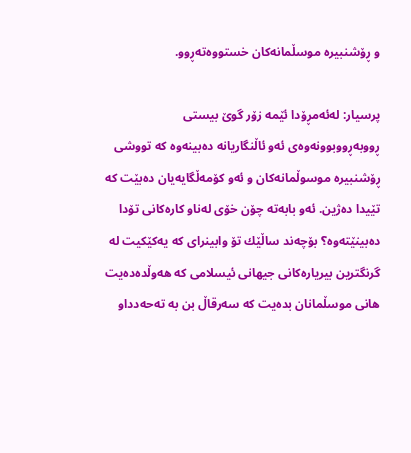و ڕۆشنبیره‌ موسڵمانه‌كان خستووه‌ته‌ڕوو.

پرسیار: له‌ئه‌مڕۆدا ئێمه‌ زۆر گوێ بیستی‌ ڕووبه‌ڕووبوونه‌وه‌ی‌ ئه‌و ئاڵنگاریانه‌ ده‌بینه‌وه‌ كه‌ تووشی‌ ڕۆشنبیره‌ موسوڵمانه‌كان و ئه‌و كۆمه‌ڵگایه‌یان ده‌بێت كه‌ تێیدا ده‌ژین. ئه‌و بابه‌ته‌ چۆن خۆی‌ له‌ناو كاره‌كانی‌ تۆدا ده‌بینێته‌وه‌؟ بۆچه‌ند ساڵێك تۆ وابینرای‌ كه‌ یه‌كێكیت له‌ گرنگترین بیریاره‌كانی‌ جیهانی‌ ئیسلامی كه‌ هه‌وڵده‌ده‌یت هانی‌ موسڵمانان بده‌یت كه‌ سه‌رقاڵ بن به‌ ته‌حه‌دداو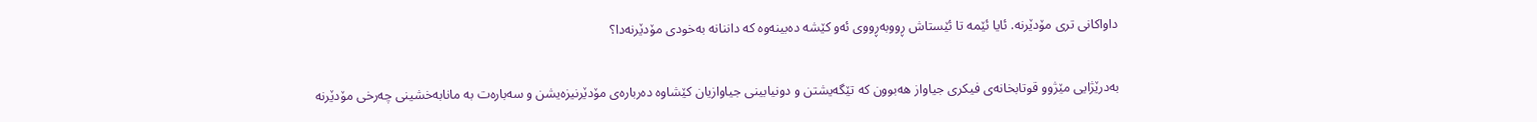داواكانی‌ تری‌ مۆدێرنه‌. ئایا ئێمه‌ تا ئێستاش ڕووبه‌ڕووی‌ ئه‌و كێشه‌ ده‌بینه‌وه‌ كه‌ داننانه‌ به‌خودی‌ مۆدێرنه‌دا؟

به‌درێژایی‌ مێژوو قوتابخانه‌ی‌ فیكری‌ جیاواز هه‌بوون كه‌ تێگه‌یشتن و دونیابینی‌ جیاوازیان كێشاوه‌ ده‌رباره‌ی‌ مۆدێرنیزه‌یشن و سه‌باره‌ت به‌ مانابه‌خشینی‌ چه‌رخی‌ مۆدێرنه‌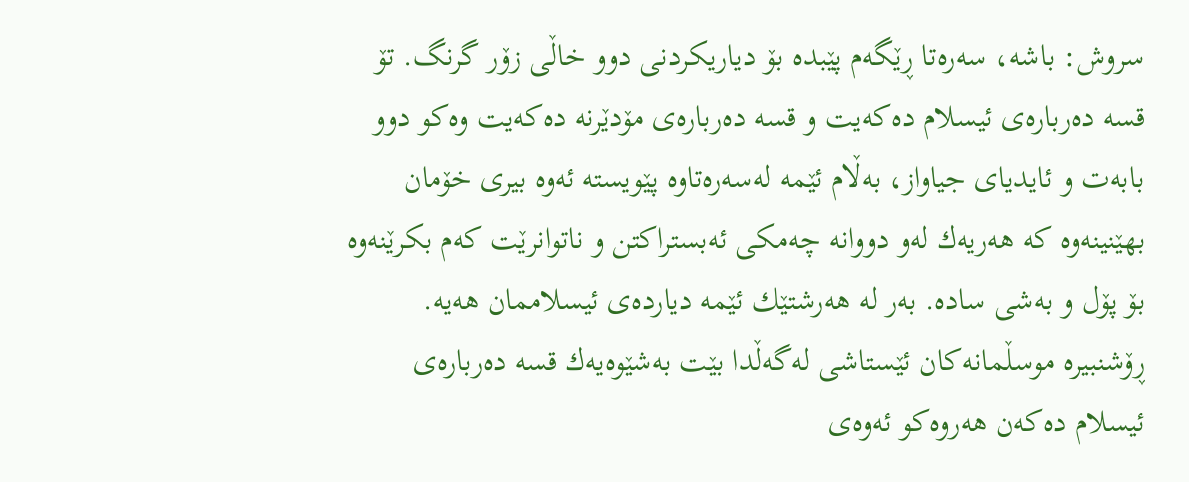سروش: باشه‌، سه‌ره‌تا ڕێگه‌م پێبده‌ بۆ دیاریكردنی‌ دوو خاڵی‌ زۆر گرنگ. تۆ قسه‌ ده‌رباره‌ی‌ ئیسلام ده‌كه‌یت و قسه‌ ده‌رباره‌ی‌ مۆدێرنه‌ ده‌كه‌یت وه‌كو دوو بابه‌ت و ئایدیای‌ جیاواز، به‌ڵام ئێمه‌ له‌سه‌ره‌تاوه‌ پێویسته‌ ئه‌وه‌ بیری‌ خۆمان بهێنینه‌وه‌ كه‌ هه‌ریه‌ك له‌و دووانه‌ چه‌مكی‌ ئه‌بستراكتن و ناتوانرێت كه‌م بكرێنه‌وه‌ بۆ پۆل و به‌شی‌ ساده‌. به‌ر له‌ هه‌رشتێك ئێمه‌ دیارده‌ی‌ ئیسلاممان هه‌یه‌. ڕۆشنبیره‌ موسڵمانه‌كان ئێستاشی‌ له‌گه‌ڵدا بێت به‌شێوه‌یه‌ك قسه‌ ده‌رباره‌ی‌ ئیسلام ده‌كه‌ن هه‌روه‌كو ئه‌وه‌ی‌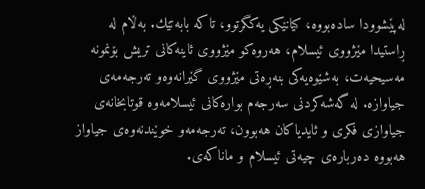له‌پێشوودا ساده‌بووه‌، كیانێكی‌ یه‌كگرتوو، تاكه‌ بابه‌تێك. به‌ڵام له‌ ڕاستیدا مێژووی‌ ئیسلام، هه‌روه‌كو مێژووی‌ ئاینه‌كانی‌ تریش بۆنمونه‌ مه‌سیحیه‌ت، به‌شێوه‌یه‌كی‌ بنه‌ڕه‌تی‌ مێژووی‌ گێرانه‌وه‌و ته‌رجه‌مه‌ی‌ جیاوازه‌. له‌ گه‌شه‌كردنی‌ سه‌رجه‌م بواره‌كانی‌ ئیسلامه‌وه‌ قوتابخانه‌ی‌ جیاوازی‌ فكری‌ و ئایدیاكان هه‌بوون، ته‌رجه‌مه‌و خوێندنه‌وه‌ی‌ جیاواز هه‌بووه‌ ده‌رباره‌ی‌ چیه‌تی‌ ئیسلام و ماناكه‌ی‌.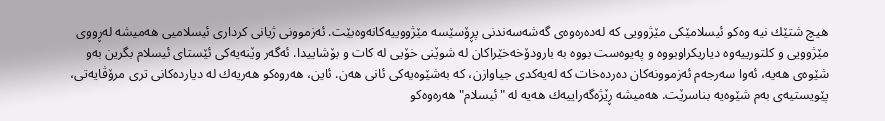هیچ شتێك نیه‌ وه‌كو ئیسلامێكی‌ مێژوویی‌ كه‌ له‌ده‌ره‌وه‌ی‌ گه‌شه‌سه‌ندنی‌ پڕۆسێسه‌ مێژووییه‌كانه‌وه‌بێت. ئه‌زموونی‌ ژیانی‌ كرداری‌ ئیسلامیی‌ هه‌میشه‌ له‌ڕووی‌ مێژوویی‌ و كلتورییه‌وه‌ دیاریكراوبووه‌ و په‌یوه‌ست بووه‌ به‌ بارودۆخه‌خێراكان له‌ شوێنی‌ خۆیی‌ له‌ كات و بۆشاییدا. ئه‌گه‌ر وێنه‌یه‌كی‌ ئێستای‌ ئیسلام بگرین به‌و شێوه‌ی‌ هه‌یه‌، ئه‌وا سه‌رجه‌م ئه‌زموونه‌كان ده‌رده‌خات كه‌ له‌یه‌كدی‌ جیاوازن، كه‌ به‌شێوه‌یه‌كی‌ ئانی‌ هه‌ن. ئاین، هه‌روه‌كو هه‌ریه‌ك له‌ دیارده‌كانی‌ تری‌ مرۆڤایه‌تی‌، پێویستیه‌ی‌ به‌م شێوه‌یه‌ بناسرێت. هه‌میشه‌ ڕێژه‌گه‌راییه‌ك هه‌یه‌ له‌ "ئیسلام" هه‌ره‌وه‌كو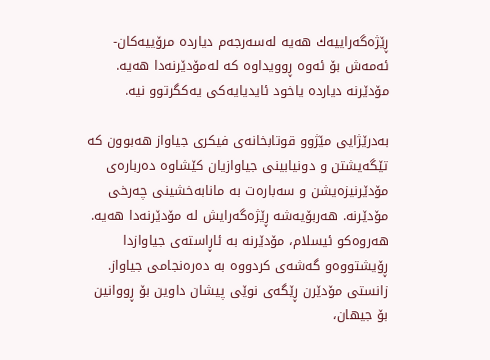ڕێژه‌گه‌راییه‌ك هه‌یه‌ له‌سه‌رجه‌م دیارده‌ مرۆییه‌كان-ئه‌مه‌ش بۆ ئه‌وه‌ ڕوویداوه‌ كه‌ له‌مۆدێرنه‌دا هه‌یه‌. مۆدێرنه‌ دیارده‌ یاخود ئایدیایه‌كی‌ یه‌كگرتوو نیه‌.

به‌درێژایی‌ مێژوو قوتابخانه‌ی‌ فیكری‌ جیاواز هه‌بوون كه‌ تێگه‌یشتن و دونیابینی‌ جیاوازیان كێشاوه‌ ده‌رباره‌ی‌ مۆدێرنیزه‌یشن و سه‌باره‌ت به‌ مانابه‌خشینی‌ چه‌رخی‌ مۆدێرنه‌. هه‌ربۆیه‌شه‌ ڕێژه‌گه‌رایش له‌ مۆدێرنه‌دا هه‌یه‌. هه‌روه‌كو ئیسلام، مۆدێرنه‌ به‌ ئاڕاسته‌ی‌ جیاوازدا ڕۆیشتووه‌و گه‌شه‌ی‌ كردووه‌ به‌ ده‌ره‌نجامی‌ جیاواز. زانستی‌ مۆدێرن ڕێگه‌ی‌ نوێی‌ پیشان داوین بۆ ڕووانین بۆ جیهان،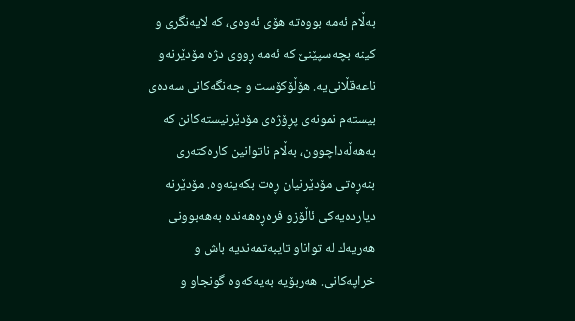به‌ڵام ئه‌مه‌ بووه‌ته‌ هۆی‌ ئه‌وه‌ی‌، كه‌ لایه‌نگری‌ و كینه‌ بچه‌سپێنێ كه‌ ئه‌مه‌ ڕووی‌ دژه‌ مۆدێرنه‌و ناعه‌قڵانی‌یه‌. هۆڵۆكۆست و جه‌نگه‌كانی‌ سه‌ده‌ی‌ بیسته‌م نمونه‌ی‌ پڕۆژه‌ی‌ مۆدێرنیسته‌كانن كه‌ به‌هه‌ڵه‌داچوون، به‌ڵام ناتوانین كاره‌كته‌ری‌ بنه‌ڕه‌تی‌ مۆدێرنیان ڕه‌ت بكه‌ینه‌وه‌. مۆدێرنه‌ دیارده‌یه‌كی‌ ئاڵۆزو فره‌ڕه‌هه‌نده‌ به‌هه‌بوونی‌ هه‌ریه‌ك له‌ تواناو تایبه‌تمه‌ندیه‌ باش و خراپه‌كانی‌. هه‌ربۆیه‌ به‌یه‌كه‌وه‌ گونجاو و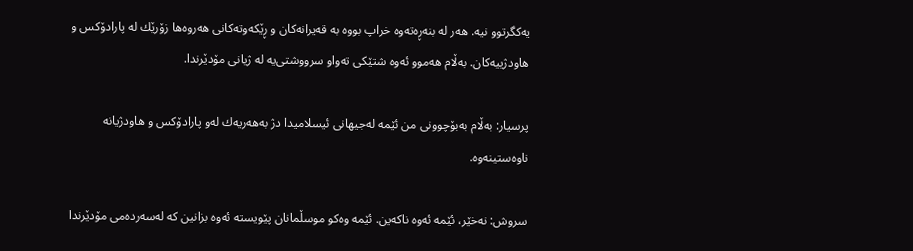یه‌كگرتوو نیه‌. هه‌ر له‌ بنه‌ڕه‌ته‌وه‌ خراپ بووه‌ به‌ قه‌یرانه‌كان و ڕێكه‌وته‌كانی‌ هه‌روه‌ها زۆرێك له‌ پارادۆكس و هاودژییه‌كان. به‌ڵام هه‌موو ئه‌وه‌ شتێكی‌ ته‌واو سرووشتی‌یه‌ له‌ ژیانی‌ مۆدێرندا.

پرسیار: به‌ڵام به‌بۆچوونی‌ من ئێمه‌ له‌جیهانی‌ ئیسلامیدا دژ به‌هه‌ریه‌ك له‌و پارادۆكس و هاودژیانه‌ ناوه‌ستینه‌وه‌.

سروش: نه‌خێر، ئێمه‌ ئه‌وه‌ ناكه‌ین. ئێمه‌ وه‌كو موسڵمانان پێویسته‌ ئه‌وه‌ بزانین كه‌ له‌سه‌رده‌می‌ مۆدێرندا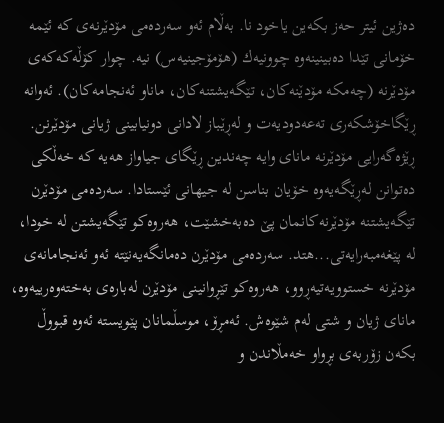ده‌ژین ئیتر حه‌ز بكه‌ین یاخود نا. به‌ڵام ئه‌و سه‌رده‌می‌ مۆدێرنه‌ی‌ كه‌ ئێمه‌ خۆمانی‌ تێدا ده‌بینینه‌وه‌ چوونیه‌ك (هۆمۆجینیه‌س) نیه‌. چوار كۆڵه‌كه‌كه‌ی‌ مۆدێرنه‌ (چه‌مكه‌ مۆدێنه‌كان، تێگه‌یشتنه‌كان، ماناو ئه‌نجامه‌كان). ئه‌وانه‌ ڕێگاخۆشكه‌ری‌ ته‌عه‌دودیه‌ت و له‌ڕێباز لادانی‌ دونیابینی‌ ژیانی‌ مۆدێرنن. ڕێژه‌گه‌رایی‌ مۆدێرنه‌ مانای‌ وایه‌ چه‌ندین ڕێگای‌ جیاواز هه‌یه‌ كه‌ خه‌ڵكی‌ ده‌توانن له‌ڕێگه‌یه‌وه‌ خۆیان بناسن له‌ جیهانی‌ ئێستادا. سه‌رده‌می‌ مۆدێرن تێگه‌یشتنه‌ مۆدێرنه‌كانمان پێ ده‌به‌خشێت، هه‌روه‌كو تێگه‌یشتن له‌ خودا، له‌ پێغه‌مبه‌رایه‌تی‌...هتد. سه‌رده‌می‌ مۆدێرن ده‌مانگه‌یه‌نێته‌ ئه‌و ئه‌نجامانه‌ی‌ مۆدێرنه‌ خستوویه‌تیه‌ڕوو، هه‌روه‌كو تێڕوانینی‌ مۆدێرن له‌باره‌ی‌ به‌خته‌وه‌رییه‌وه‌، مانای‌ ژیان و شتی‌ له‌م شێوه‌ش. ئه‌مڕۆ، موسڵمانان پێویسته‌ ئه‌وه‌ قبووڵ بكه‌ن زۆربه‌ی‌ بڕواو خه‌مڵاندن و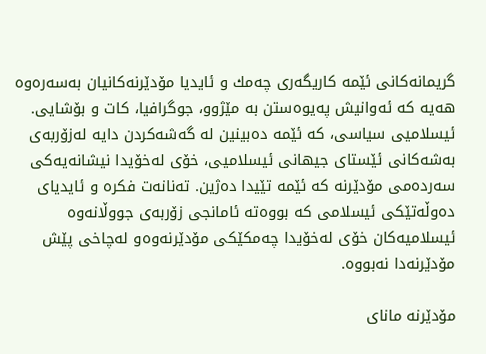گریمانه‌كانی‌ ئێمه‌ كاریگه‌ری‌ چه‌مك و ئایدیا مۆدێرنه‌كانیان به‌سه‌ره‌وه‌ هه‌یه‌ كه‌ ئه‌وانیش په‌یوه‌ستن به‌ مێژوو، جوگرافیا، كات و بۆشایی‌. ئیسلامیی‌ سیاسی‌، كه‌ ئێمه‌ ده‌بینین له‌ گه‌شه‌كردن دایه‌ له‌زۆربه‌ی‌ به‌شه‌كانی‌ ئێستای‌ جیهانی‌ ئیسلامیی‌، خۆی‌ له‌خۆیدا نیشانه‌یه‌كی‌ سه‌رده‌می‌ مۆدێرنه‌ كه‌ ئێمه‌ تێیدا ده‌ژین. ته‌نانه‌ت فكره‌ و ئایدیای‌ ده‌وڵه‌تێكی‌ ئیسلامی‌ كه‌ بووه‌ته‌ ئامانجی‌ زۆربه‌ی‌ جووڵانه‌وه‌ ئیسلامیه‌كان خۆی‌ له‌خۆیدا چه‌مكێكی‌ مۆدێرنه‌وه‌و له‌چاخی‌ پێش مۆدێرنه‌دا نه‌بووه‌.

مۆدێرنه‌ مانای‌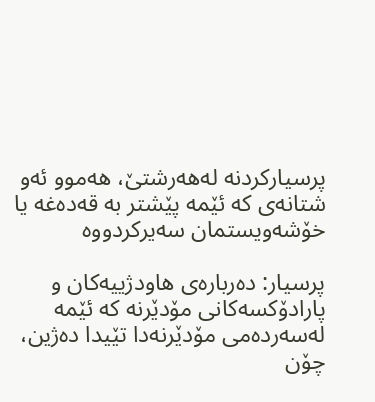پرسیاركردنه‌ له‌هه‌رشتێ، هه‌موو ئه‌و شتانه‌ی‌ كه‌ ئێمه‌ پێشتر به‌ قه‌ده‌غه‌ یا خۆشه‌ویستمان سه‌یركردووه‌

پرسیار: ده‌رباره‌ی‌ هاودژییه‌كان و پارادۆكسه‌كانی‌ مۆدێرنه‌ كه‌ ئێمه‌ له‌سه‌رده‌می‌ مۆدێرنه‌دا تێیدا ده‌ژین، چۆن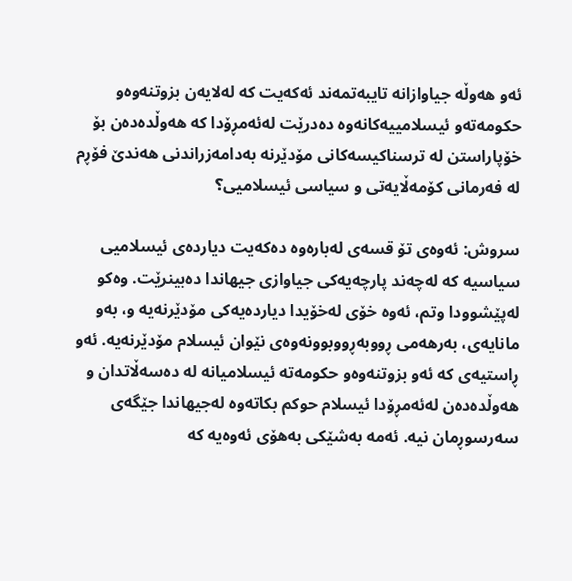ئه‌و هه‌وڵه‌ جیاوازانه‌ تایبه‌تمه‌ند ئه‌كه‌یت كه‌ له‌لایه‌ن بزوتنه‌وه‌و حكومه‌ته‌و ئیسلامییه‌كانه‌وه‌ ده‌درێت له‌ئه‌مڕۆدا كه‌ هه‌وڵده‌ده‌ن بۆ خۆپاراستن له‌ ترسناكیسه‌كانی‌ مۆدێرنه‌ به‌دامه‌زراندنی‌ هه‌ندێ فۆڕم له‌ فه‌رمانی‌ كۆمه‌ڵایه‌تی‌ و سیاسی‌ ئیسلامیی‌؟

سروش: ئه‌وه‌ی‌ تۆ قسه‌ی‌ له‌باره‌وه‌ ده‌كه‌یت دیارده‌ی‌ ئیسلامیی‌ سیاسیه‌ كه‌ له‌چه‌ند پارچه‌یه‌كی‌ جیاوازی‌ جیهاندا ده‌بینرێت. وه‌كو له‌پێشوودا وتم، ئه‌وه‌ خۆی‌ له‌خۆیدا دیارده‌یه‌كی‌ مۆدێرنه‌یه‌ و، به‌و مانایه‌ی‌، به‌رهه‌می‌ ڕووبه‌ڕووبوونه‌وه‌ی‌ نێوان ئیسلام مۆدێرنه‌یه‌. ئه‌و ڕاستیه‌ی‌ كه‌ ئه‌و بزوتنه‌وه‌و حكومه‌ته‌ ئیسلامیانه‌ له‌ ده‌سه‌ڵاتدان و هه‌وڵده‌ده‌ن له‌ئه‌مڕۆدا ئیسلام حوكم بكاته‌وه‌ له‌جیهاندا جێگه‌ی‌ سه‌رسوڕمان نیه‌. ئه‌مه‌ به‌شێكی‌ به‌هۆی‌ ئه‌وه‌یه‌ كه‌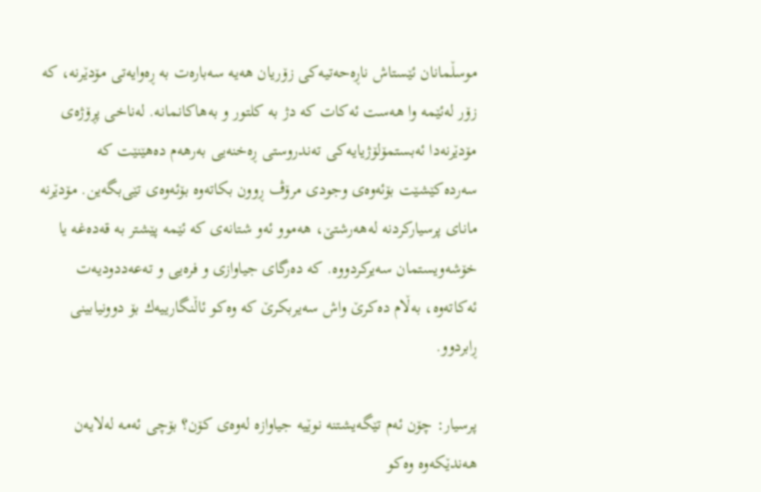موسڵمانان ئێستاش ناڕه‌حه‌تیه‌كی‌ زۆریان هه‌یه‌ سه‌باره‌ت به‌ ڕه‌وایه‌تی‌ مۆدێرنه‌، كه‌ زۆر له‌ئێمه‌ وا هه‌ست ئه‌كات كه‌ دژ به‌ كلتور و به‌هاكانمانه‌. له‌ناخی‌ پڕۆژه‌ی‌ مۆدێرنه‌دا ئه‌بستمۆلۆژیایه‌كی‌ ته‌ندروستی‌ ڕه‌خنه‌یی به‌رهه‌م ده‌هێنێت كه‌ سه‌رده‌كێشێت بۆئه‌وه‌ی‌ وجودی‌ مرۆڤ ڕوون بكاته‌وه‌ بۆئه‌وه‌ی‌ تێی‌بگه‌ین. مۆدێرنه‌ مانای‌ پرسیاركردنه‌ له‌هه‌رشتێ، هه‌موو ئه‌و شتانه‌ی‌ كه‌ ئێمه‌ پێشتر به‌ قه‌ده‌غه‌ یا خۆشه‌ویستمان سه‌یركردووه‌. كه‌ ده‌رگای‌ جیاوازی‌ و فره‌یی‌ و ته‌عه‌ددودیه‌ت ئه‌كاته‌وه‌، به‌ڵام ده‌كرێ واش سه‌یربكرێ كه‌ وه‌كو ئاڵنگارییه‌ك بۆ دوونیابینی‌ ڕابردوو.

پرسیار: چۆن ئه‌م تێگه‌یشتنه‌ نوێیه‌ جیاوازه‌ له‌وه‌ی‌ كۆن؟ بۆچی‌ ئه‌مه‌ له‌لایه‌ن هه‌ندێكه‌وه‌ وه‌كو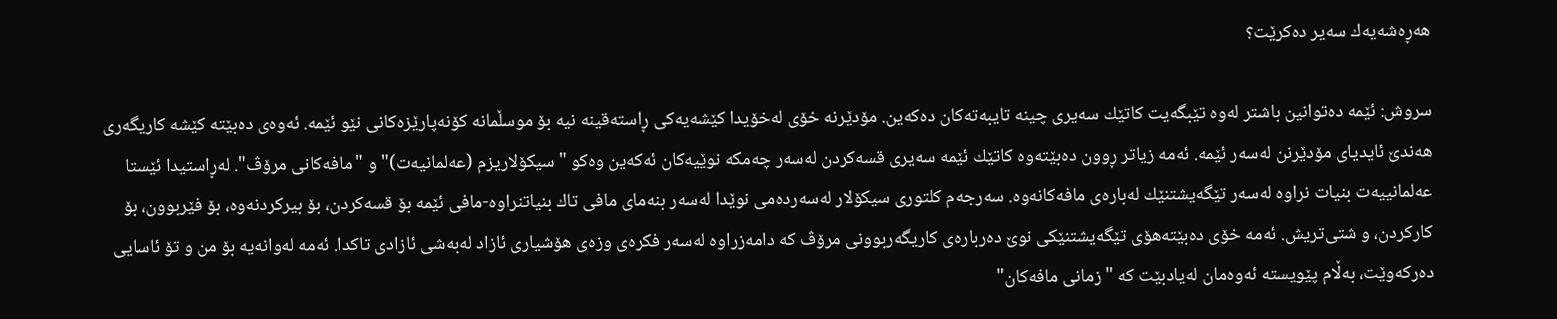هه‌ڕه‌شه‌یه‌ك سه‌یر ده‌كرێت؟

سروش: ئێمه‌ ده‌توانین باشتر له‌وه‌ تێبگه‌یت كاتێك سه‌یری‌ چینه‌ تایبه‌ته‌كان ده‌كه‌ین. مۆدێرنه‌ خۆی‌ له‌خۆیدا كێشه‌یه‌كی‌ ڕاسته‌قینه‌ نیه‌ بۆ موسڵمانه‌ كۆنه‌پارێزه‌كانی نێو ئێمه‌. ئه‌وه‌ی‌ ده‌بێته‌ كێشه‌ كاریگه‌ری‌ هه‌ندێ ئایدیای‌ مۆدێرنن له‌سه‌ر ئێمه‌. ئه‌مه‌ زیاتر ڕوون ده‌بێته‌وه‌ كاتێك ئێمه‌ سه‌یری‌ قسه‌كردن له‌سه‌ر چه‌مكه‌ نوێیه‌كان ئه‌كه‌ین وه‌كو "سیكۆلاریزم (عه‌لمانیه‌ت)" و "مافه‌كانی‌ مرۆڤ". له‌ڕاستیدا ئێستا عه‌لمانییه‌ت بنیات نراوه‌ له‌سه‌ر تێگه‌یشتنێك له‌باره‌ی‌ مافه‌كانه‌وه‌. سه‌رجه‌م كلتوری‌ سیكۆلار له‌سه‌رده‌می‌ نوێدا له‌سه‌ر بنه‌مای‌ مافی‌ تاك بنیاتنراوه‌-مافی‌ ئێمه‌ بۆ قسه‌كردن، بۆ بیركردنه‌وه‌، بۆ فێربوون، بۆ كاركردن، و شتی‌تریش. ئه‌مه‌ خۆی‌ ده‌بێته‌هۆی‌ تێگه‌یشتنێكی‌ نوێ ده‌رباره‌ی‌ كاریگه‌ربوونی‌ مرۆڤ كه‌ دامه‌زراوه‌ له‌سه‌ر فكره‌ی‌ وزه‌ی‌ هۆشیاری‌ ئازاد له‌به‌شی‌ ئازادی‌ تاكدا. ئه‌مه‌ له‌وانه‌یه‌ بۆ من و تۆ ئاسایی‌ ده‌ركه‌وێت، به‌ڵام پێویسته‌ ئه‌وه‌مان له‌یادبێت كه‌ "زمانی‌ مافه‌كان"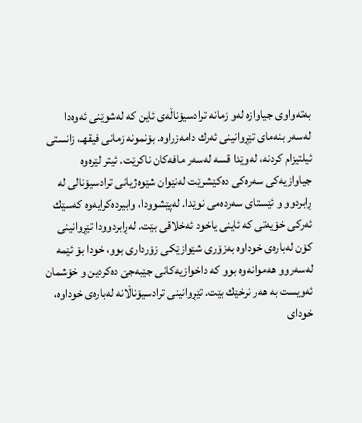به‌ته‌واوی‌ جیاوازه‌ له‌و زمانه‌ ترادسیۆناڵه‌ی‌ ئاین كه‌ له‌شوێنی‌ ئه‌وه‌دا له‌سه‌ر بنه‌مای‌ تێڕوانینی‌ ئه‌رك دامه‌زراوه‌. بۆنمونه‌ زمانی‌ فیقهـ، زانستی‌ ئیلتیزام كردنه‌، له‌وێدا قسه‌ له‌سه‌ر مافه‌كان ناكرێت. ئیتر لێره‌وه‌ جیاوازیه‌كی‌ سه‌ره‌كی‌ ده‌كێشرێت له‌نێوان شێوه‌ژیانی‌ ترادسیۆنالی‌ له‌ ڕابردوو و ئێستای‌ سه‌رده‌می‌ نوێدا. له‌پێشوودا، وابیرده‌كرایه‌وه‌ كه‌سێك ئه‌ركی‌ خۆیه‌تی‌ كه‌ ئاینی‌ یاخود ئه‌خلاقی‌ بێت. له‌ڕابردوودا تێڕوانینی‌ كۆن له‌باره‌ی‌ خوداوه‌ به‌زۆری‌ شێوازێكی‌ زۆرداری‌ بوو، خودا بۆ ئێمه‌ له‌سه‌روو هه‌موانه‌وه‌ بوو كه‌ داخوازیه‌كانی‌ جێبه‌جێ ده‌كردین و خۆشمان ئه‌ویست به‌ هه‌ر نرخێك بێت. تێڕوانینی‌ ترادسیۆناڵانه‌ له‌باره‌ی‌ خوداوه‌، خودای‌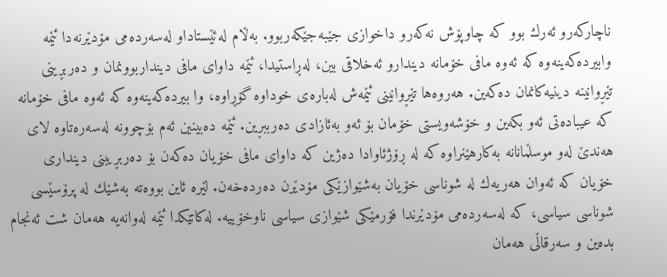ناچاركه‌رو ئه‌رك بوو كه‌ چاوپۆش نه‌كه‌رو داخوازی‌ جێبه‌جێكه‌ربوو. به‌ڵام له‌ئێستاداو له‌سه‌رده‌می‌ مۆدێرنه‌دا ئێمه‌ وابیرده‌كه‌ینه‌وه‌ كه‌ ئه‌وه‌ مافی‌ خۆمانه‌ دیندارو ئه‌خلاقی‌ بین، له‌ڕاستیدا، ئێمه‌ داوای‌ مافی‌ دینداربوونمان و ده‌ربڕینی‌ تێڕوانینه‌ دینیه‌كانمان ده‌كه‌ین. هه‌روه‌ها تێڕوانینی‌ ئێمه‌ش له‌باره‌ی‌ خوداوه‌ گۆڕاوه‌، وا بیرده‌كه‌ینه‌وه‌ كه‌ ئه‌وه‌ مافی‌ خۆمانه‌ كه‌ عیباده‌تی‌ ئه‌و بكه‌ین و خۆشه‌ویستی‌ خۆمان بۆ ئه‌و به‌ئازادی‌ ده‌رببڕین. ئێمه‌ ده‌بینین ئه‌م بۆچوونه‌ له‌سه‌ره‌تاوه‌ لای‌ هه‌ندێ له‌و موسڵمانانه‌ به‌كارهێنراوه‌ كه‌ له‌ ڕۆژئاوادا ده‌ژین كه‌ داوای‌ مافی‌ خۆیان ده‌كه‌ن بۆ ده‌ربڕیبنی‌ دینداری‌ خۆیان كه‌ ئه‌وان هه‌ریه‌ك له‌ شوناسی‌ خۆیان به‌شێوازێكی‌ مۆدێرن ده‌رده‌خه‌ن. لێره‌ ئاین بووه‌ته‌ به‌شێك له‌ پرۆسێسی‌ شوناسی‌ سیاسی‌، كه‌ له‌سه‌رده‌می‌ مۆدێرندا فۆرمێكی‌ شێوازی‌ سیاسی‌ ناوخۆییه‌. له‌كاتێكدا ئێمه‌ له‌وانه‌یه‌ هه‌مان شت ئه‌نجام بده‌ین و سه‌رقاڵی‌ هه‌مان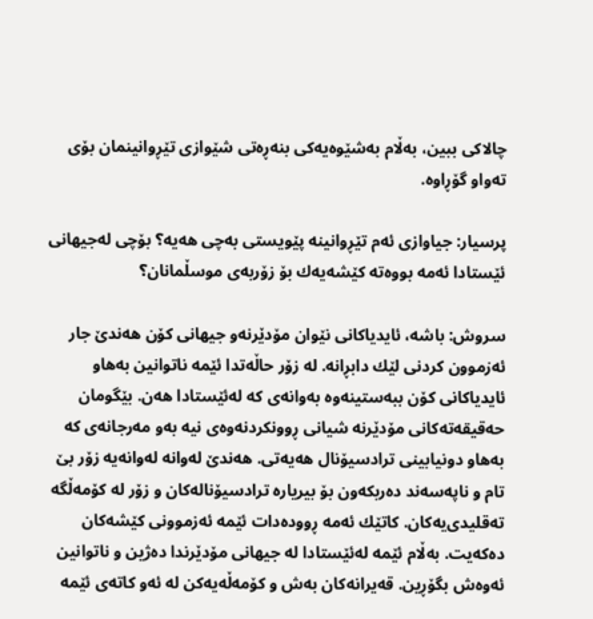چالاكی‌ ببین، به‌ڵام به‌شێوه‌یه‌كی‌ بنه‌ڕه‌تی‌ شێوازی‌ تێڕوانینمان بۆی‌ ته‌واو گۆڕاوه‌.

پرسیار: جیاوازی‌ ئه‌م تێڕوانینه‌ پێویستی‌ به‌چی‌ هه‌یه‌؟ بۆچی‌ له‌جیهانی‌ ئێستادا ئه‌مه‌ بووه‌ته‌ كێشه‌یه‌ك بۆ زۆربه‌ی‌ موسڵمانان؟

سروش: باشه‌، ئایدیاكانی‌ نێوان مۆدێرنه‌و جیهانی‌ كۆن هه‌ندێ جار ئه‌زموون كردنی‌ لێك دابڕانه‌. له‌ زۆر حاڵه‌تدا ئێمه‌ ناتوانین به‌هاو ئایدیاكانی‌ كۆن ببه‌ستینه‌وه‌ به‌وانه‌ی‌ كه‌ له‌ئێستادا هه‌ن. بێگومان حه‌قیقه‌ته‌كانی‌ مۆدێرنه‌ شیانی‌ ڕوونكردنه‌وه‌ی‌ نیه‌ به‌و مه‌رجانه‌ی‌ كه‌ به‌هاو دونیابینی‌ ترادسیۆنال هه‌یه‌تی‌. هه‌ندێ له‌وانه‌ له‌وانه‌یه‌ زۆر بێ تام و ناپه‌سه‌ند ده‌ربكه‌ون بۆ بیریاره‌ ترادسیۆناله‌كان و زۆر له‌ كۆمه‌ڵگه‌ ته‌قلیدی‌یه‌كان. كاتێك ئه‌مه‌ ڕووده‌دات ئێمه‌ ئه‌زموونی‌ كێشه‌كان ده‌كه‌یت. به‌ڵام ئێمه‌ له‌ئێستادا له‌ جیهانی‌ مۆدێرندا ده‌ژین و‌ ناتوانین ئه‌وه‌ش بگۆڕین. قه‌یرانه‌كان به‌ش و كۆمه‌ڵه‌یه‌كن له‌ ئه‌و كاته‌ی‌ ئێمه‌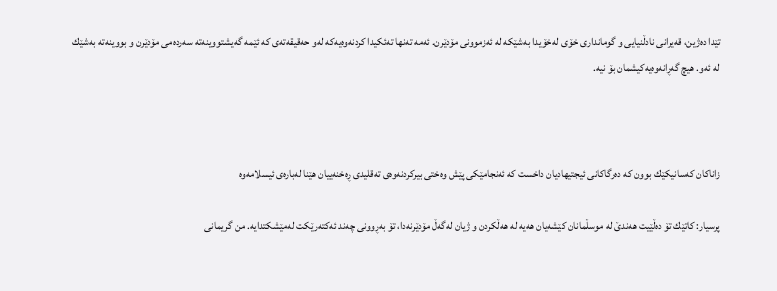تێدا ده‌ژین، قه‌یرانی‌ نادڵنیایی‌ و گومانداری‌ خۆی‌ له‌خۆیدا به‌شێكه‌ له‌ ئه‌زموونی‌ مۆدێرن. ئه‌مه‌ ته‌نها ته‌ئكیدا كردنه‌وه‌یه‌كه‌ له‌و حه‌قیقه‌ته‌ی‌ كه‌ ئێمه‌ گه‌یشتووینه‌ته‌ سه‌رده‌می‌ مۆدێرن و بووینه‌ته‌ به‌شێك له‌ ئه‌و. هیچ گه‌ڕانه‌وه‌یه‌كیشمان بۆ نیه‌.



زاناكان كه‌سانیكێك بوون كه‌ ده‌رگاكانی‌ ئیجتیهادیان داخست كه‌ ئه‌نجامێكی‌ پێش وه‌ختی‌ بیركردنه‌وه‌ی‌ ته‌قلیدی‌ ڕه‌خنه‌ییان هێنا له‌باره‌ی‌ ئیسلامه‌وه‌

پرسیار: كاتێك تۆ ده‌ڵێیت هه‌ندێ له‌ موسڵمانان كێشه‌یان هه‌یه‌ له‌ هه‌ڵكردن و ژیان له‌گه‌ڵ مۆدێرنه‌دا، تۆ به‌ڕوونی‌ چه‌ند ئه‌كته‌رێكت له‌مێشكتدایه‌. من گریمانی‌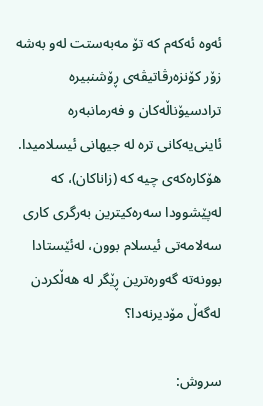ئه‌وه‌ ئه‌كه‌م كه‌ تۆ مه‌به‌ستت له‌و به‌شه‌ زۆر كۆنزه‌رڤاتیڤه‌ی‌ ڕۆشنبیره‌ ترادسیۆناڵه‌كان و فه‌رمانبه‌ره‌ ئاینی‌یه‌كانی‌ تره‌ له‌ جیهانی‌ ئیسلامیدا. هۆكاره‌كه‌ی‌ چیه‌ كه‌ (زاناكان)، كه‌ له‌پێشوودا سه‌ره‌كیترین به‌رگری‌ كاری‌ سه‌لامه‌تی‌ ئیسلام بوون، له‌ئێستادا بوونه‌ته‌ گه‌وره‌ترین ڕێگر له‌ هه‌ڵكردن له‌گه‌ڵ مۆدیرنه‌دا؟

سروش: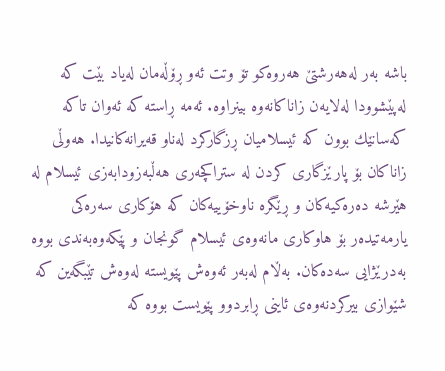باشه‌ به‌ر له‌هه‌رشتێ هه‌روه‌كو تۆ وتت ئه‌و ڕۆڵه‌مان له‌یاد بێت كه‌ له‌پێشوودا له‌لایه‌ن زاناكانه‌وه‌ بینراوه‌. ئه‌مه‌ ڕاسته‌ كه‌ ئه‌وان تاكه‌ كه‌سانێك بوون كه‌ ئیسلامیان ڕزگاركرد له‌ناو قه‌یرانه‌كانیدا. هه‌وڵی‌ زاناكان بۆ پارێزگاری‌ كردن له‌ ستراكچه‌ری‌ هه‌ڵبه‌زودابه‌زی‌ ئیسلام له‌ هێرشه‌ ده‌ره‌كیه‌كان و ڕێگره‌ ناوخۆییه‌كان كه‌ هۆكاری‌ سه‌ره‌كی‌ یارمه‌تیده‌ر بۆ هاوكاری‌ مانه‌وه‌ی‌ ئیسلام گونجان و پێكه‌وه‌به‌ندی‌ بووه‌ به‌درێژایی‌ سه‌ده‌كان. به‌ڵام له‌به‌ر ئه‌وه‌ش پێویسته‌ له‌وه‌ش تێبگه‌ین كه‌ شێوازی‌ بیركردنه‌وه‌ی‌ ئاینی‌ ڕابردوو پێویست بووه‌ كه‌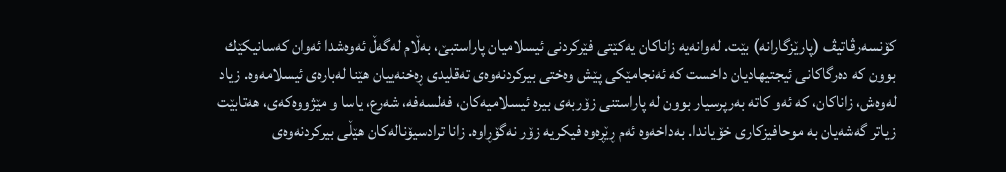كۆنسه‌رڤاتیڤ (پارێزگارانه‌) بێت. له‌وانه‌یه‌ زاناكان یه‌كێتی‌ فێركردنی‌ ئیسلامیان پاراستبێ، به‌ڵام له‌گه‌ڵ ئه‌وه‌شدا ئه‌وان كه‌سانیكێك بوون كه‌ ده‌رگاكانی‌ ئیجتیهادیان داخست كه‌ ئه‌نجامێكی‌ پێش وه‌ختی‌ بیركردنه‌وه‌ی‌ ته‌قلیدی‌ ڕه‌خنه‌ییان هێنا له‌باره‌ی‌ ئیسلامه‌وه‌. زیاد له‌وه‌ش، زاناكان، كه‌ ئه‌و كاته‌ به‌رپرسیار بوون له‌ پاراستنی‌ زۆربه‌ی‌ بیره‌ ئیسلامیه‌كان، فه‌لسه‌فه‌، شه‌رع، یاسا و مێژووه‌كه‌ی‌، هه‌تابێت زیاتر گه‌شه‌یان به‌ موحافیزكاری‌ خۆیاندا. به‌داخه‌وه‌ ئه‌م ڕێڕه‌وه‌ فیكریه‌ زۆر نه‌گۆڕاوه‌. زانا ترادسیۆناله‌كان هێڵی‌ بیركردنه‌وه‌ی‌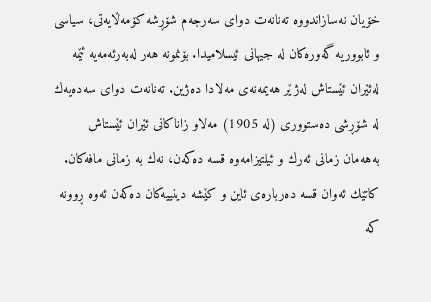خۆیان نه‌سازاندووه‌ ته‌نانه‌ت دوای‌ سه‌رجه‌م شۆڕشه‌ كۆمه‌ڵایه‌تی‌، سیاسی‌ و ئابووریه‌ گه‌وره‌كان له‌ جیهانی‌ ئیسلامیدا. بۆنمونه‌ هه‌ر له‌به‌رئه‌مه‌یه‌ ئێمه‌ له‌ئێران ئێستاش له‌ژێر هه‌یمه‌نه‌ی‌ مه‌لادا ده‌ژین. ته‌نانه‌ت دوای‌ سه‌ده‌یه‌ك له‌ شۆڕشی‌ ده‌ستووری‌ (له‌ 1905) مه‌لاو زاناكانی ئێران ئێستاش به‌هه‌مان زمانی‌ ئه‌رك و ئیلتیزامه‌وه‌ قسه‌ ده‌كه‌ن، نه‌ك به‌ زمانی‌ مافه‌كان. كاتێك ئه‌وان قسه‌ ده‌رباره‌ی‌ ئاین و كێشه‌ دینییه‌كان ده‌كه‌ن ئه‌وه‌ ڕوونه‌ كه‌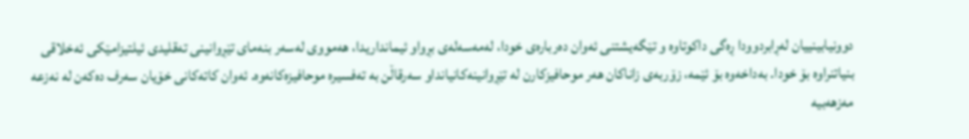دوونیابینییان له‌ڕابردوودا ڕه‌گی‌ داكوتاوه‌ و تێگه‌یشتنی‌ ئه‌وان ده‌رباره‌ی‌ خودا، له‌مه‌سه‌له‌ی‌ بڕواو ئیمانداریدا، هه‌مووی‌ له‌سه‌ر بنه‌مای‌ تێڕوانینی‌ ته‌قلیدی‌ ئیلتیزامێكی‌ ئه‌خلاقی‌ بنیاتنراوه‌ بۆ خودا. به‌داخه‌وه‌ بۆ ئێمه‌، زۆربه‌ی‌ زاناكان هه‌ر موحافیزكارن له‌ تێڕوانینه‌كانیانداو سه‌رقاڵن به‌ ته‌فسیره‌ موحافیزه‌كانه‌وه‌. ئه‌وان كاته‌كانی‌ خۆیان سه‌رف ده‌كه‌ن له‌ نه‌زعه‌ مه‌زهه‌بیه‌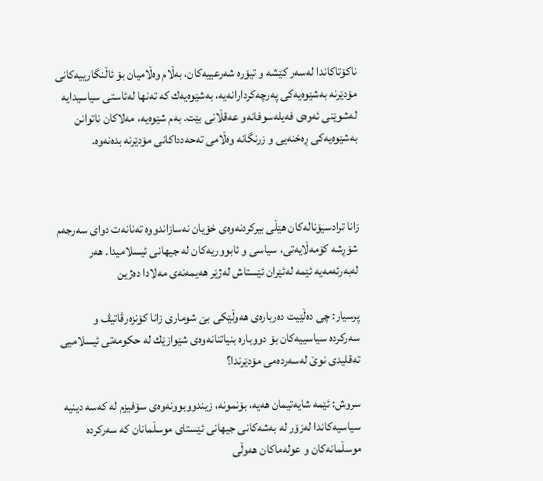ناكۆتاكاندا له‌سه‌ر كێشه‌ و تیۆره‌ شه‌رعییه‌كان، به‌ڵام وه‌ڵامیان بۆ ئاڵنگارییه‌كانی مۆدێرنه‌ به‌شێوه‌یه‌كی‌ په‌رچه‌كردارانه‌یه‌، به‌شێوه‌یه‌ك كه‌ ته‌نها له‌ئاستی‌ سیاسیدایه‌ له‌شوێنی‌ ئه‌وه‌ی‌ فه‌یله‌سوفانه‌و عه‌قڵانی‌ بێت. به‌م شێوه‌یه‌، مه‌لاكان ناتوانن به‌شێوه‌یه‌كی‌ ڕه‌خنه‌یی‌ و زرنگانه‌ وه‌ڵامی‌ ته‌حه‌دداكانی مۆدێرنه‌ بده‌نه‌وه‌.



زانا ترادسیۆناله‌كان هێڵی‌ بیركردنه‌وه‌ی‌ خۆیان نه‌سازاندووه‌ ته‌نانه‌ت دوای‌ سه‌رجه‌م شۆڕشه‌ كۆمه‌ڵایه‌تی‌، سیاسی‌ و ئابووریه‌كان له‌ جیهانی‌ ئیسلامیدا. هه‌ر له‌به‌رئه‌مه‌یه‌ ئێمه‌ له‌ئێران ئێستاش له‌ژێر هه‌یمه‌نه‌ی‌ مه‌لادا ده‌ژین

پرسیار: چی‌ ده‌ڵێیت ده‌رباره‌ی‌ هه‌وڵێكی‌ بێ شوماری‌ زانا كۆنزه‌رڤاتیڤ و سه‌ركرده ‌سیاسییه‌كان بۆ دووباره‌ بنیاتنانه‌وه‌ی‌ شێوازێك له‌ حكومه‌تی‌ ئیسلامیی‌ ته‌قلیدی‌ نوێ له‌سه‌رده‌می‌ مۆدێرندا؟

سروش: ئێمه‌ شایه‌تیمان هه‌یه‌، بۆنمونه‌، زیندووبوونه‌وه‌ی‌ سۆفیزم له‌ كه‌سه‌ دینیه‌ سیاسیه‌كاندا له‌زۆر له‌ به‌شه‌كانی‌ جیهانی‌ ئێستای‌ موسڵمانان كه‌ سه‌ركرده‌ موسڵمانه‌كان و عوله‌ماكان هه‌وڵی‌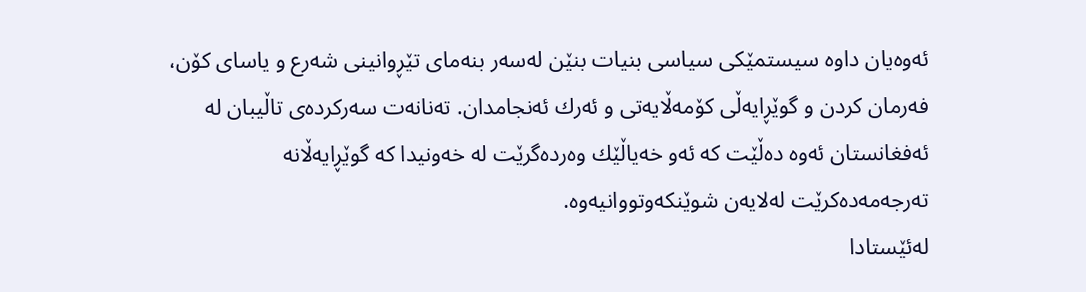ئه‌وه‌یان داوه‌ سیستمێكی‌ سیاسی‌ بنیات بنێن له‌سه‌ر بنه‌مای‌ تێڕوانینی‌ شه‌رع و یاسای‌ كۆن، فه‌رمان كردن و گوێڕایه‌ڵی‌ كۆمه‌ڵایه‌تی‌ و ئه‌رك ئه‌نجامدان. ته‌نانه‌ت سه‌ركرده‌ی‌ تاڵیبان له‌ ئه‌فغانستان ئه‌وه‌ ده‌ڵێت كه‌ ئه‌و خه‌یاڵێك وه‌رده‌گرێت له‌ خه‌ونیدا كه‌ گوێڕایه‌ڵانه‌ ته‌رجه‌مه‌ده‌كرێت له‌لایه‌ن شوێنكه‌وتووانیه‌وه‌.
له‌ئێستادا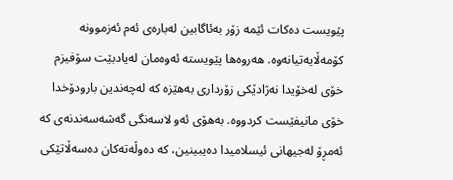پێویست ده‌كات ئێمه‌ زۆر به‌ئاگابین له‌باره‌ی‌ ئه‌م ئه‌زموونه‌ كۆمه‌ڵایه‌تیانه‌وه‌. هه‌روه‌ها پێویسته‌ ئه‌وه‌مان له‌یادبێت سۆفیزم خۆی‌ له‌خۆیدا نه‌ژادێكی‌ زۆرداری‌ به‌هێزه‌ كه‌ له‌چه‌ندین بارودۆخدا خۆی‌ مانیفێست كردووه‌. به‌هۆی‌ ئه‌و لاسه‌نگی‌ گه‌شه‌سه‌ندنه‌ی‌ كه‌ ئه‌مڕۆ له‌جیهانی‌ ئیسلامیدا ده‌یبینین، كه‌ ده‌وڵه‌ته‌كان ده‌سه‌ڵاتێكی‌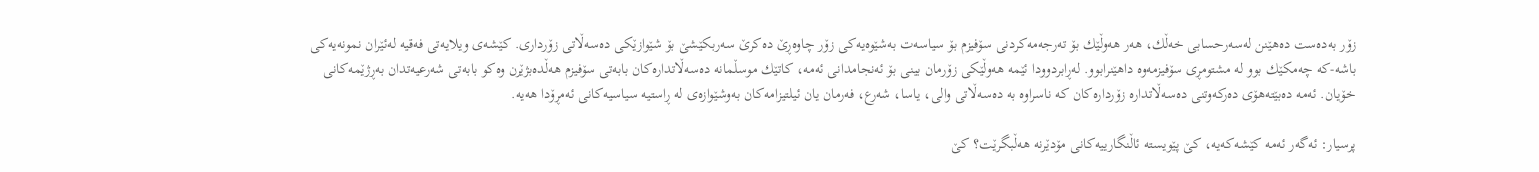زۆر به‌ده‌ست ده‌هێنن له‌سه‌رحسابی‌ خه‌ڵك، هه‌ر هه‌وڵێك بۆ ته‌رجه‌مه‌كردنی‌ سۆفیزم بۆ سیاسه‌ت به‌شێوه‌یه‌كی‌ زۆر چاوه‌ڕێ ده‌كرێ سه‌ربكێشێ بۆ شێوازێكی‌ ده‌سه‌ڵاتی‌ زۆرداری‌. كێشه‌ی‌ ویلایه‌تی‌ فه‌قیه له‌ئێران نمونه‌یه‌كی‌ باشه‌-كه‌ چه‌مكێك بوو له‌ مشتومڕی‌ سۆفیزمه‌وه‌ داهێنرابوو. له‌ڕابردوودا ئێمه‌ هه‌وڵێكی‌ زۆرمان بینی‌ بۆ ئه‌نجامدانی‌ ئه‌مه‌، كاتێك موسڵمانه‌ ده‌سه‌ڵاتداره‌كان بابه‌تی‌ سۆفیزم هه‌ڵده‌بژێرن وه‌كو بابه‌تی‌ شه‌رعیه‌تدان به‌ڕژێمه‌كانی‌ خۆیان. ئه‌مه‌ ده‌بێته‌هۆی‌ ده‌ركه‌وتنی‌ ده‌سه‌ڵاتداره‌ زۆرداره‌كان كه‌ ناسراوه‌ به‌ ده‌سه‌ڵاتی‌ والی‌، یاسا، شه‌رع، فه‌رمان یان ئیلتیزامه‌كان به‌وشێوازه‌ی‌ له‌ ڕاستیه‌ سیاسیه‌كانی‌ ئه‌مڕۆدا هه‌یه‌.

پرسیار: ئه‌گه‌ر ئه‌مه‌ كێشه‌كه‌یه‌، كێ پێویسته‌ ئاڵنگارییه‌كانی مۆدێرنه‌ هه‌ڵبگرێت؟ كێ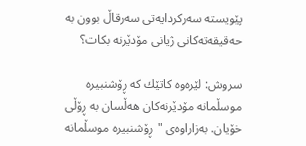پێویسته‌ سه‌ركردایه‌تی‌ سه‌رقاڵ بوون به‌ حه‌قیقه‌ته‌كانی‌ ژیانی‌ مۆدێرنه‌ بكات؟

سروش: لێره‌وه‌ كاتێك كه‌ ڕۆشنبیره‌ موسڵمانه‌ مۆدێرنه‌كان هه‌ڵسان به‌ ڕۆڵی‌ خۆیان. به‌زاراوه‌ی‌ "ڕۆشنبیره‌ موسڵمانه‌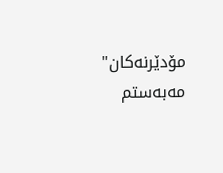مۆدێرنه‌كان" مه‌به‌ستم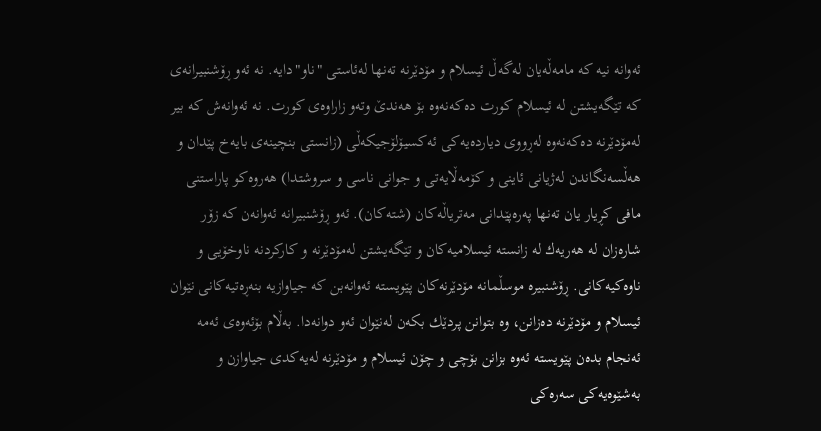ئه‌وانه‌ نیه‌ كه‌ مامه‌ڵه‌یان له‌گه‌ڵ ئیسلام و مۆدێرنه‌ ته‌نها له‌ئاستی‌ "ناو"دایه‌. نه‌ ئه‌و ڕۆشنبیرانه‌ی‌ كه‌ تێگه‌یشتن له‌ ئیسلام كورت ده‌كه‌نه‌وه‌ بۆ هه‌ندێ وته‌و زاراوه‌ی‌ كورت. نه‌ ئه‌وانه‌ش كه‌ بیر له‌مۆدێرنه‌ ده‌كه‌نه‌وه‌ له‌ڕووی‌ دیارده‌یه‌كی‌ ئه‌كسیۆلۆجیكه‌ڵی‌ (زانستی‌ بنچینه‌ی‌ بایه‌خ پێدان و هه‌ڵسه‌نگاندن له‌ژیانی‌ ئاینی‌ و كۆمه‌ڵایه‌تی‌ و جوانی‌ ناسی‌ و سروشتدا) هه‌روه‌كو پاراستنی‌ مافی‌ كڕیار یان ته‌نها په‌ره‌پێدانی‌ مه‌تریاڵه‌كان (شته‌كان). ئه‌و ڕۆشنبیرانه‌ ئه‌وانه‌ن كه‌ زۆر شاره‌زان له‌ هه‌ریه‌ك له‌ زانسته‌ ئیسلامیه‌كان و تێگه‌یشتن له‌مۆدێرنه‌ و كاركردنه‌ ناوخۆیی‌ و ناوه‌كیه‌كانی‌. ڕۆشنبیره‌ موسڵمانه‌ مۆدێرنه‌كان پێویسته‌ ئه‌وانه‌بن كه‌ جیاوازیه‌ بنه‌ڕه‌تیه‌كانی‌ نێوان ئیسلام و مۆدێرنه‌ ده‌زانن، وه‌ بتوانن پردێك بكه‌ن له‌نێوان ئه‌و دوانه‌دا. به‌ڵام بۆئه‌وه‌ی‌ ئه‌مه‌ ئه‌نجام بده‌ن پێویسته‌ ئه‌وه‌ بزانن بۆچی‌ و چۆن ئیسلام و مۆدێرنه‌ له‌یه‌كدی‌ جیاوازن و به‌شێوه‌یه‌كی‌ سه‌ره‌كی‌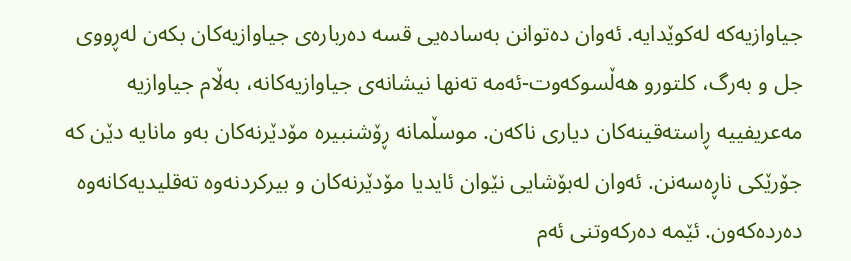جیاوازیه‌كه‌ له‌كوێدایه‌. ئه‌وان ده‌توانن به‌ساده‌یی‌ قسه‌ ده‌رباره‌ی‌ جیاوازیه‌كان بكه‌ن له‌ڕووی‌ جل و به‌رگ، كلتورو هه‌ڵسوكه‌وت-ئه‌مه‌ ته‌نها نیشانه‌ی‌ جیاوازیه‌كانه‌، به‌ڵام جیاوازیه‌ مه‌عریفییه‌ ڕاسته‌قینه‌كان دیاری‌ ناكه‌ن. موسڵمانه‌ ڕۆشنبیره‌ مۆدێرنه‌كان به‌و مانایه‌ دێن كه‌ جۆرێكی‌ ناڕه‌سه‌نن. ئه‌وان له‌بۆشایی‌ نێوان ئایدیا مۆدێرنه‌كان و بیركردنه‌وه‌ ته‌قلیدیه‌كانه‌وه‌ ده‌رده‌كه‌ون. ئێمه‌ ده‌ركه‌وتنی‌ ئه‌م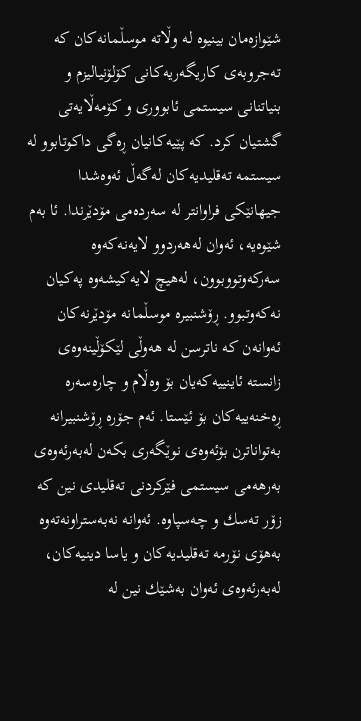شێوازه‌مان بینیوه‌ له‌ وڵاته‌ موسڵمانه‌كان كه‌ ته‌جروبه‌ی‌ كاریگه‌ریه‌كانی‌ كۆلۆنیالیزم و بنیاتنانی‌ سیستمی‌ ئابووری‌ و كۆمه‌ڵایه‌تی‌ گشتیان كرد. كه‌ پێیه‌كانیان ڕه‌گی‌ داكوتابوو له‌ سیستمه‌ ته‌قلیدیه‌كان له‌گه‌ڵ ئه‌وه‌شدا جیهانێكی‌ فراوانتر له‌ سه‌رده‌می‌ مۆدێرندا. ئا به‌م شێوه‌یه‌، ئه‌وان له‌هه‌ردوو لایه‌نه‌كه‌وه‌ سه‌ركه‌وتووبوون، له‌هیچ لایه‌كیشه‌وه‌ په‌كیان نه‌كه‌وتبوو. ڕۆشنبیره‌ موسڵمانه‌ مۆدێرنه‌كان ئه‌وانه‌ن كه‌ ناترسن له‌ هه‌وڵی‌ لێكۆڵینه‌وه‌ی‌ زانسته‌ ئاینییه‌‌كه‌یان بۆ وه‌ڵام و چاره‌سه‌ره‌ ڕه‌خنه‌ییه‌كان بۆ ئێستا. ئه‌م جۆره‌ ڕۆشنبیرانه‌ به‌تواناترن بۆئه‌وه‌ی‌ نوێگه‌ری‌ بكه‌ن له‌به‌رئه‌وه‌ی‌ به‌رهه‌می‌ سیستمی‌ فێركردنی‌ ته‌قلیدی‌ نین كه‌ زۆر ته‌سك و چه‌سپاوه‌. ئه‌وانه‌ نه‌به‌ستراونه‌ته‌وه‌ به‌هۆی‌ نۆرمه‌ ته‌قلیدیه‌كان و یاسا دینیه‌كان، له‌به‌رئه‌وه‌ی‌ ئه‌وان به‌شێك نین له‌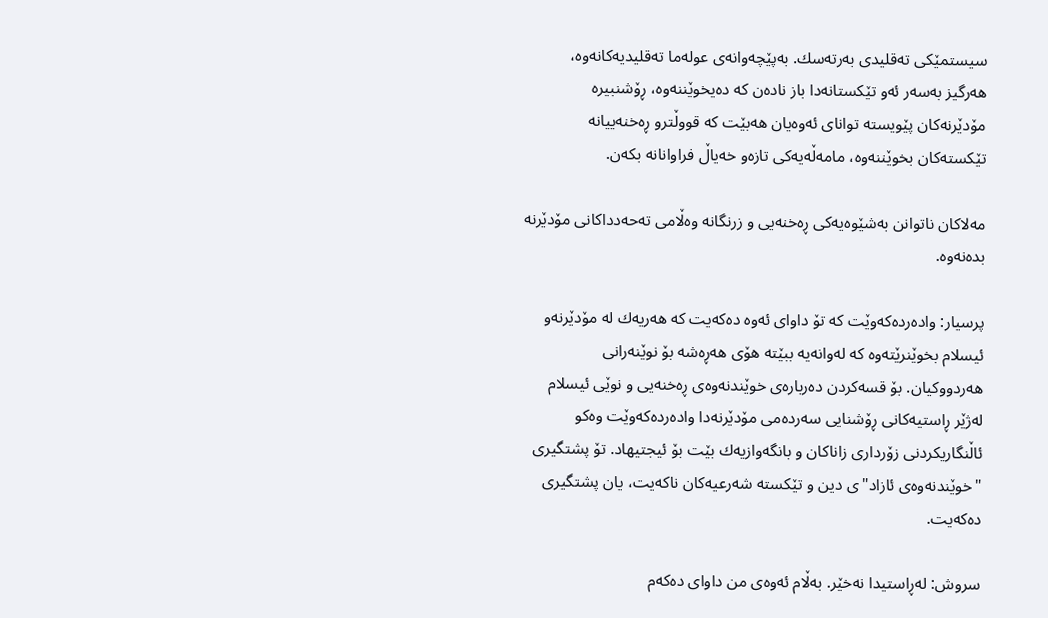سیستمێكی‌ ته‌قلیدی‌ به‌رته‌سك. به‌پێچه‌وانه‌ی‌ عوله‌ما ته‌قلیدیه‌كانه‌وه‌، هه‌رگیز به‌سه‌ر ئه‌و تێكستانه‌دا باز ناده‌ن كه‌ ده‌یخوێننه‌وه‌، ڕۆشنبیره‌ مۆدێرنه‌كان پێویسته‌ توانای‌ ئه‌وه‌یان هه‌بێت كه‌ قووڵترو ڕه‌خنه‌ییانه‌ تێكسته‌كان بخوێننه‌وه‌، مامه‌ڵه‌یه‌كی‌ تازه‌و خه‌یاڵ فراوانانه‌ بكه‌ن.

مه‌لاكان ناتوانن به‌شێوه‌یه‌كی‌ ڕه‌خنه‌یی‌ و زرنگانه‌ وه‌ڵامی‌ ته‌حه‌دداكانی مۆدێرنه‌ بده‌نه‌وه‌.

پرسیار: واده‌رده‌كه‌وێت كه‌ تۆ داوای‌ ئه‌وه‌ ده‌كه‌یت كه‌ هه‌ریه‌ك له‌ مۆدێرنه‌و ئیسلام بخوێنرێته‌وه‌ كه‌ له‌وانه‌یه‌ ببێته‌ هۆی‌ هه‌ڕه‌شه‌ بۆ نوێنه‌رانی‌ هه‌ردووكیان. بۆ قسه‌كردن ده‌رباره‌ی‌ خوێندنه‌وه‌ی‌ ڕه‌خنه‌یی‌ و نوێی‌ ئیسلام له‌ژێر ڕاستیه‌كانی‌ ڕۆشنایی‌ سه‌رده‌می‌ مۆدێرنه‌دا واده‌رده‌كه‌وێت وه‌كو ئاڵنگاریكردنی زۆرداری‌ زاناكان و بانگه‌وازیه‌ك بێت بۆ ئیجتیهاد. تۆ پشتگیری‌ "خوێندنه‌وه‌ی‌ ئازاد"ی‌ دین و تێكسته‌ شه‌رعیه‌كان ناكه‌یت، یان پشتگیری‌ ده‌كه‌یت.

سروش: له‌ڕاستیدا نه‌خێر. به‌ڵام ئه‌وه‌ی‌ من داوای‌ ده‌كه‌م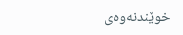خوێندنه‌وه‌ی‌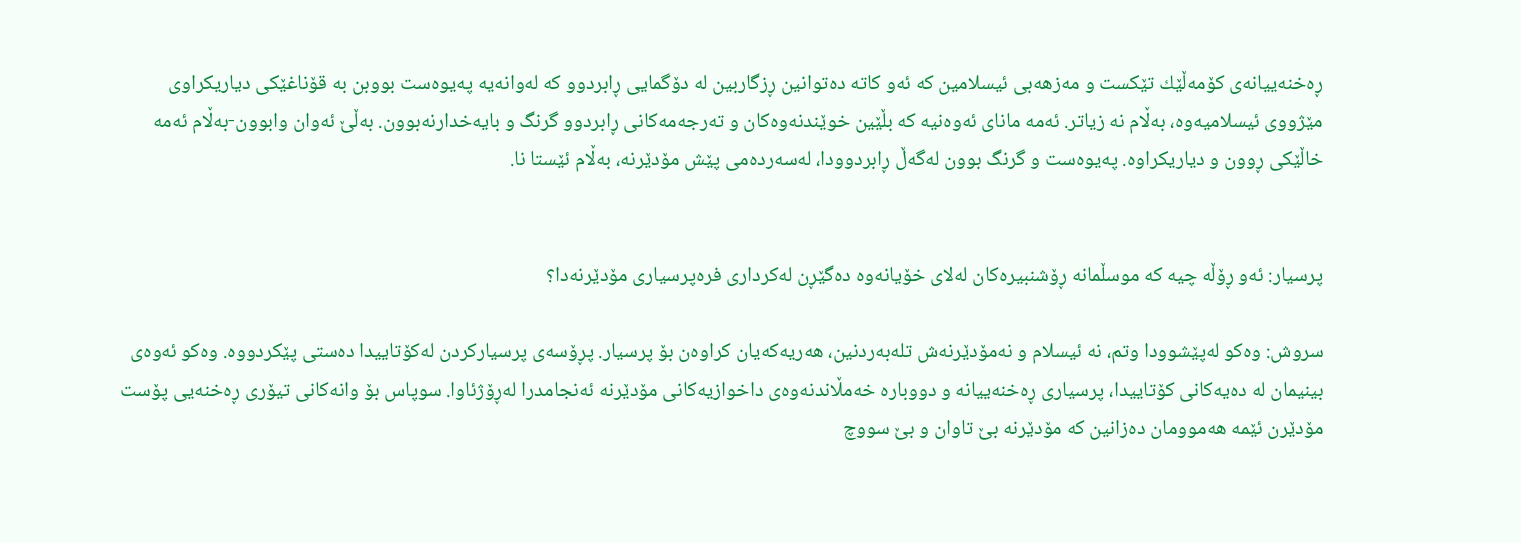ڕه‌خنه‌ییانه‌ی‌ كۆمه‌ڵێك تێكست و مه‌زهه‌بی‌ ئیسلامین كه‌ ئه‌و كاته‌ ده‌توانین ڕزگاربین له‌ دۆگمایی‌ ڕابردوو كه‌ له‌وانه‌یه‌ په‌یوه‌ست بووبن به‌ قۆناغێكی‌ دیاریكراوی‌ مێژووی‌ ئیسلامیه‌وه‌، به‌ڵام نه‌ زیاتر. ئه‌مه‌ مانای‌ ئه‌وه‌نیه‌ كه‌ بڵێین خوێندنه‌وه‌كان و ته‌رجه‌مه‌كانی‌ ڕابردوو گرنگ و بایه‌خدارنه‌بوون. به‌ڵێ ئه‌وان وابوون-به‌ڵام ئه‌مه‌ خاڵێكی‌ ڕوون و دیاریكراوه‌. په‌یوه‌ست و گرنگ بوون له‌گه‌ڵ ڕابردوودا، له‌سه‌رده‌می‌ پێش مۆدێرنه‌، به‌ڵام ئێستا نا.


پرسیار: ئه‌و ڕۆڵه‌ چیه‌ كه‌ موسڵمانه‌ ڕۆشنبیره‌كان له‌لای‌ خۆیانه‌وه‌ ده‌گێڕن له‌كرداری‌ فره‌پرسیاری‌ مۆدێرنه‌دا؟

سروش: وه‌كو له‌پێشوودا وتم، نه‌ ئیسلام و نه‌مۆدێرنه‌ش تله‌به‌ردنین، هه‌ریه‌كه‌یان كراوه‌ن بۆ پرسیار. پڕۆسه‌ی‌ پرسیاركردن له‌كۆتاییدا ده‌ستی‌ پێكردووه‌. وه‌كو ئه‌وه‌ی‌ بینیمان له‌ ده‌یه‌كانی‌ كۆتاییدا، پرسیاری‌ ڕه‌خنه‌ییانه‌ و دووباره‌ خه‌مڵاندنه‌وه‌ی‌ داخوازیه‌كانی‌ مۆدێرنه‌ ئه‌نجامدرا له‌ڕۆژئاوا. سوپاس بۆ وانه‌كانی‌ تیۆری‌ ڕه‌خنه‌یی‌ پۆست مۆدێرن ئێمه‌ هه‌موومان ده‌زانین كه‌ مۆدێرنه‌ بێ تاوان و بێ سووچ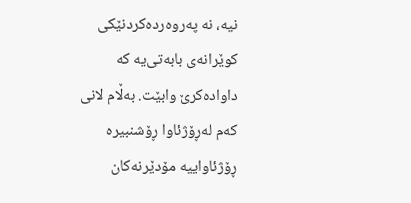نیه‌، نه‌ په‌روه‌رده‌كردنێكی‌ كوێرانه‌ی‌ بابه‌تی‌یه‌ كه‌ داواده‌كرێ وابێت. به‌ڵام لانی‌ كه‌م له‌ڕۆژئاوا ڕۆشنبیره‌ ڕۆژئاواییه‌ مۆدێرنه‌كان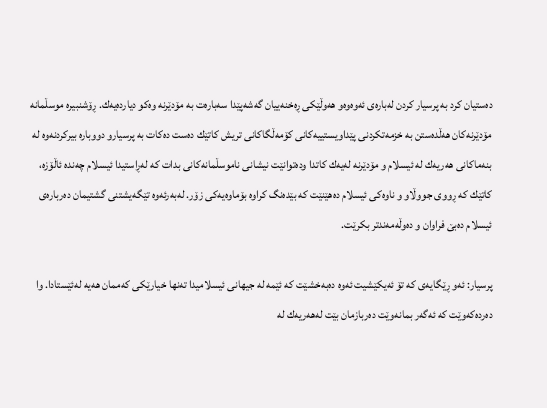ده‌ستیان كرد به‌ پرسیار كردن له‌باره‌ی‌ ئه‌وه‌وه‌و هه‌وڵێكی‌ ڕه‌خنه‌ییان گه‌شه‌پێدا سه‌باره‌ت به‌ مۆدێرنه‌ وه‌كو دیارده‌یه‌ك. ڕۆشنبیره‌ موسڵمانه‌ مۆدێرنه‌كان هه‌ڵده‌ستن به‌ خزمه‌تكردنی‌ پێداویستییه‌كانی‌ كۆمه‌ڵگاكانی‌ تریش كاتێك ده‌ست ده‌كات به‌ پرسیارو دووباره‌ بیركردنه‌وه‌ له‌ بنه‌ماكانی‌ هه‌ریه‌ك له‌ ئیسلام و مۆدێرنه‌ له‌یه‌ك كاتدا وده‌توانێت نیشانی‌ ناموسڵمانه‌كانی‌ بدات كه‌ له‌ڕاستیدا ئیسلام چه‌نده‌ ئاڵۆزه‌، كاتێك كه‌ ڕووی‌ جووڵاو و ناوه‌كی‌ ئیسلام ده‌هێنێت كه‌ بێده‌نگ كراوه‌ بۆماوه‌یه‌كی‌ زۆر. له‌به‌رئه‌وه‌ تێگه‌یشتنی‌ گشتیمان ده‌رباره‌ی‌ ئیسلام ده‌بێ فراوان و ده‌وڵه‌مه‌ندتر بكرێت.

پرسیار: ئه‌و ڕێگایه‌ی‌ كه‌ تۆ ئه‌یكێشیت ئه‌وه‌ ده‌به‌خشێت كه‌ ئێمه‌ له‌ جیهانی‌ ئیسلامیدا ته‌نها خیارێكی‌ كه‌ممان هه‌یه‌ له‌ئێستادا. وا ده‌رده‌كه‌وێت كه‌ ئه‌گه‌ر بمانه‌وێت ده‌ربازمان بێت له‌هه‌ریه‌ك له‌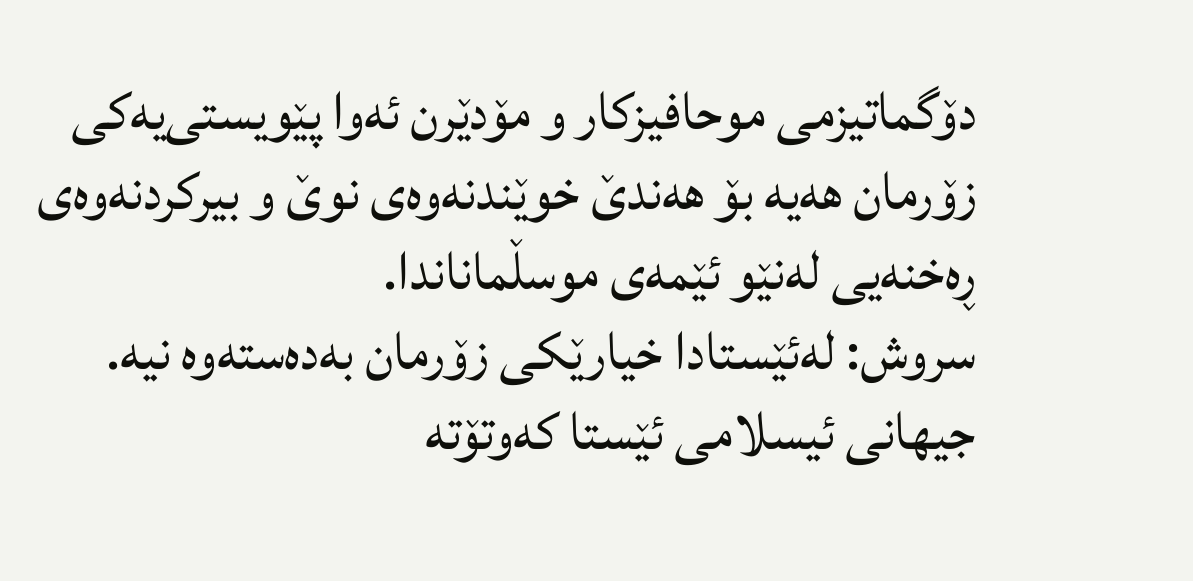دۆگماتیزمی‌ موحافیزكار و مۆدێرن ئه‌وا پێویستی‌یه‌كی‌ زۆرمان هه‌یه‌ بۆ هه‌ندێ خوێندنه‌وه‌ی‌ نوێ و بیركردنه‌وه‌ی‌ ڕه‌خنه‌یی‌ له‌نێو ئێمه‌ی‌ موسڵماناندا.
سروش: له‌ئێستادا خیارێكی‌ زۆرمان به‌ده‌سته‌وه‌ نیه‌. جیهانی‌ ئیسلامی‌ ئێستا كه‌وتۆته‌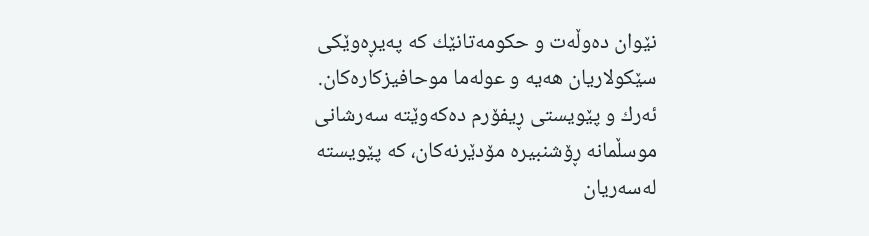نێوان ده‌وڵه‌ت و حكومه‌تانێك كه‌ په‌یڕه‌وێكی‌ سێكولاریان هه‌یه‌ و عوله‌ما موحافیزكاره‌كان. ئه‌رك و پێویستی‌ ڕیفۆرم ده‌كه‌وێته‌ سه‌رشانی‌ موسڵمانه‌ ڕۆشنبیره‌ مۆدێرنه‌كان، كه‌ پێویسته‌ له‌سه‌ریان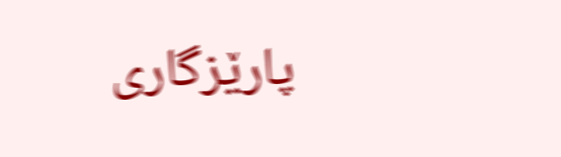پارێزگاری‌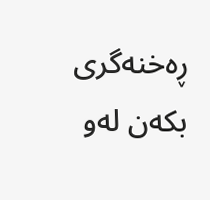ڕه‌خنه‌گری‌ بكه‌ن له‌و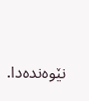نێوه‌نده‌دا.